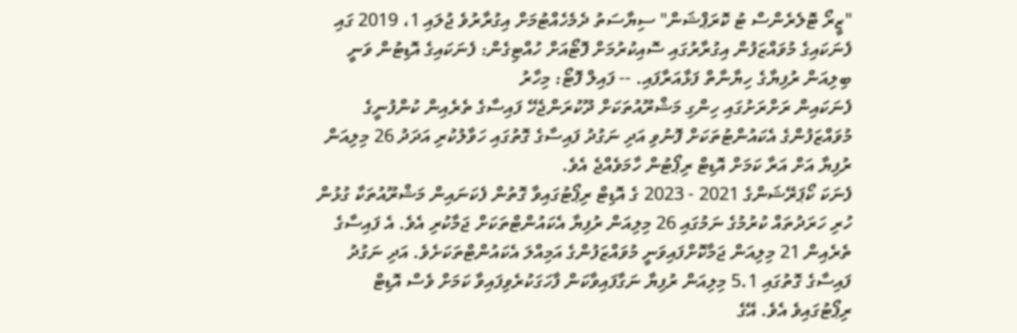"ޒީރޯ ޓޮލެރެންސް ޓު ކޮރަޕްޝަން" ސިޔާސަތު ދެމެހެއްޓުމަށް އިގުރާރުވެ ޖުލައި 1، 2019 ގައި ފެނަކައިގެ މުވައްޒަފުން އިގުރާރުގައި ސޮއިކުރުމަށް ފޮޓޯއަށް ހުއްޓިގެން: ފެނަކައިގެ އޮޑިޓުން ވަނީ ބިލިއަން ރުފިޔާގެ ހިޔާނާތް ފަޅާއަރާފައި. -- ފައިލް ފޮޓޯ: މިހާރު
ފެނަކައިން ރަށްރަށުގައި ހިންގި މަޝްރޫއުތަކަށް ދޫކުރަންޖެހޭ ފައިސާގެ ތެރެއިން ކުންފުނީގެ މުވައްޒަފުންގެ އެކައުންޓުތަކަށް ފޮނުވި އަދި ނަގުދު ފައިސާގެ ގޮތުގައި ހަވާލުކުރި އަދަދު 26 މިލިއަން ރުފިޔާ އަށް އަރާ ކަމަށް އޮޑިޓް ރިޕޯޓުން ހާމަވެއްޖެ އެވެ.
ފެނަކަ ކޯޕަރޭޝަންގެ 2021 - 2023 ގެ އޮޑިޓް ރިޕޯޓުގައިވާ ގޮތުން ފެކަނައިން މަޝްރޫއުތަކާ ގުޅުން ހުރި ހަރަދުތައް ކުރުމުގެ ނަމުގައި 26 މިލިއަން ރުފިޔާ އެކައުންޓްތަކަށް ޖަމާކުރި އެވެ. އެ ފައިސާގެ ތެރެއިން 21 މިލިއަން ޖަމާކޮށްފައިވަނީ މުވައްޒަފުންގެ އަމިއްލަ އެކައުންޓްތަކަށެވެ. އަދި ނަގުދު ފައިސާގެ ގޮތުގައި 5.1 މިލިއަން ރުފިޔާ ނަގާފައިވާކަން ފާހަގަކުރެވިފައިވާ ކަމަށް ވެސް އޮޑިޓް ރިޕޯޓުގައިވެ އެވެ. އޭގެ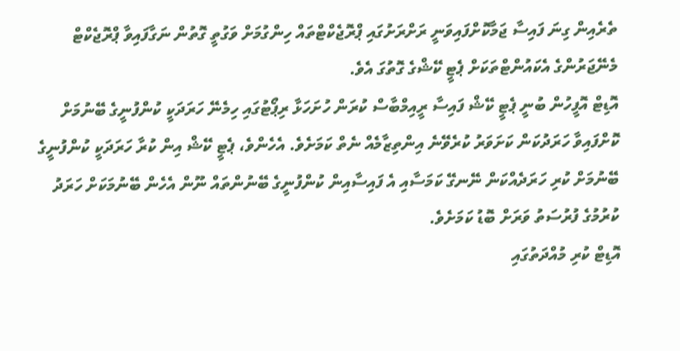ތެރެއިން ގިނަ ފައިސާ ޖަމާކޮށްފައިވަނީ ރަށްރަށުގައި ޕްރޮޖެކްޓްތައް ހިންގުމަށް ވަގުތީ ގޮތުން ނަގާފައިވާ ޕްރޮޖެކްޓް މެނޭޖަރުންގެ އެކައުންޓްތަކަށް ޕެޓީ ކޭޝްގެ ގޮތުގަ އެވެ.
އޮޑިޓް އޮފީހުން ބުނީ ޕެޓީ ކޭޝް ފައިސާ ރީއިމްބާސް ކުރަން ހުށަހަޅާ ރިޕޯޓުގައި ހިމެނޭ ހަރަދަކީ ކުންފުނީގެ ބޭނުމަށް ކޮށްފައިވާ ހަރަދުކަން ކަށަވަރު ކުރެވޭނެ އިންތިޒާމެއް ނެތް ކަމަށެވެ. އެހެންވެ، ޕެޓީ ކޭޝް އިން ކުރާ ހަރަދަކީ ކުންފުނީގެ ބޭނުމަށް ކުރި ހަރަދެއްކަން ނޭނގޭ ކަމަސާއި އެ ފައިސާއިން ކުންފުނީގެ ބޭނުންތައް ނޫން އެހެން ބޭނުމަކަށް ހަރަދު ކުރުމުގެ ފުރުސަތު ވަރަށް ބޮޑު ކަމަށެވެ.
އޮޑިޓް ކުރި މުއްދަތުގައި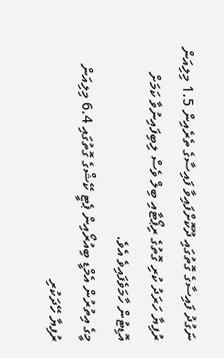ނަގުދު ފައިސާގެ ގޮތުގައި ދޫކޮށްފައިވާ ފައިސާގެ ތެރެއިން 1.5 މިލިއަން ރުފިޔާ ހަރަދު ކުރި ގޮތުގެ ރިޕޯޓާއި ބިލް ވެސް ލިބިފައިނުވާ ކަމަށް އޮޑިޓުން ހާމަވެފައިވެ އެވެ.
މީގެ އިތުރުން އެމްޑީ ބިއުރޯއިން ޕެޓީ ކޭޝްގެ ގޮތުގައި 6.4 މިލިއަން ރުފިޔާ ހޭދަކުރި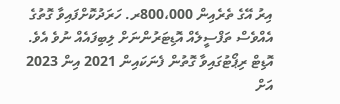އިރު އޭގެ ތެރެއިން 800،000ރ. ހަރަދުކޮށްފައިވާ ގޮތުގެ އެއްވެސް ތަފްސީލެއް އޮޑިޓަރުންނަށް ލިބިފައެއް ނުވެ އެވެ.
އޮޑިޓް ރިޕޯޓުގައިވާ ގޮތުން ފެނަކައިން 2021 އިން 2023 އަށް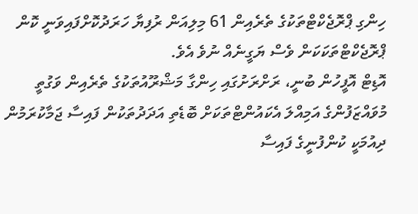ހިންގި ޕްރޮޖެކްޓްތަކުގެ ތެރެއިން 61 މިލިއަން ރުފިޔާ ހަރަދުކޮށްފައިވަނީ ކޮން ޕްރޮޖެކްޓްތަކަކަން ވެސް ޔަގީނެއް ނުވެ އެވެ.
އޮޑިޓް އޮފީހުން ބުނީ، ރަށްރަށުގައި ހިންގާ މަޝްރޫއުތަކުގެ ތެރެއިން ވަގުތީ މުވައްޒަފުންގެ އަމިއްލަ އެކައުންޓްތަކަށް ބޮޑެތި އަދަދުތަކުން ފައިސާ ޖަމާކުރަމުން ދިއުމަކީ ކުންފުނީގެ ފައިސާ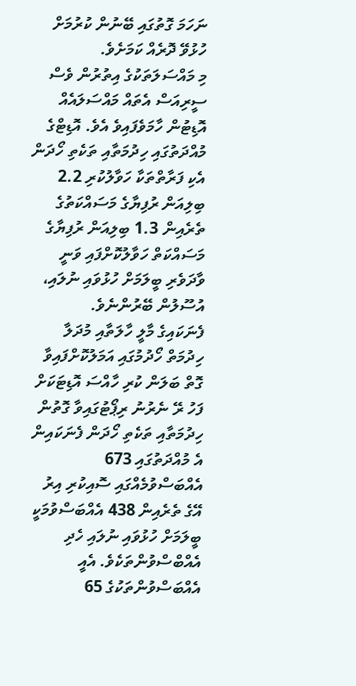ނަހަމަ ގޮތުގައި ބޭނުން ކުރުމަށް ހުޅުވޭ ދޮރެއް ކަމަށެވެ.
މި މައްސަލަތަކުގެ އިތުރުން ވެސް ސީރިއަސް އެތައް މައްސަލައެއް އޮޑިޓުން ހާމަވެފައިވެ އެވެ. އޮޑިޓްގެ މުއްދަތުގައި ހިދުމަތާއި ތަކެތި ހޯދަން އެކި ފަރާތްތަކާ ހަވާލުކުރި 2.2 ބިލިއަން ރުފިޔާގެ މަސައްކަތުގެ ތެރެއިން 1.3 ބިލިއަން ރުފިޔާގެ މަސައްކަތް ހަވާލުކޮށްފައި ވަނީ ވާދަވެރި ބީލަމަށް ހުޅުވައި ނުލައި، އުސޫލުން ބޭރުންނެވެ.
ފެނަކައިގެ މާލީ ހާލަތާއި މުދަލާ ހިދުމަތް ހޯދުމުގައި އަމަލުކޮށްފައިވާ ގޮތް ބަލަން ކުރި ހާއްސަ އޮޑިޓަކަށް ފަހު ރޭ ނެރުނު ރިޕޯޓުގައިވާ ގޮތުން ހިދުމަތާއި ތަކެތި ހޯދަން ފެނަކައިން އެ މުއްދަތުގައި 673 އެއްބަސްވުމެއްގައި ސޮއިކުރި އިރު އޭގެ ތެރެއިން 438 އެއްބަސްވުމަކީ ބީލަމަށް ހުޅުވައި ނުލައި ހެދި އެއްބްސްވުންތަކެވެ. އެއީ އެއްބަސްވުންތަކުގެ 65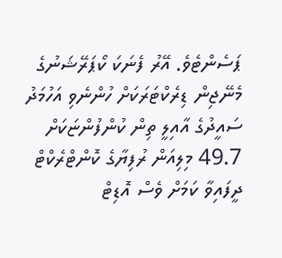ޕަސެންޓެވެ. އޭރު ފެނަކަ ކޯޕަރޭޝަނުގެ މެނޭޖިން ޑިރެކްޓަރަކަށް ހުންނެވި އަހުމަދު ސައީދުގެ އާއިލީ ތިން ކުންފުންޏަކަށް 49.7 މިލިއަން ރުފިޔާގެ ކޮންޓްރެކްޓް ދީފައިވާ ކަމަށް ވެސް އޮޑިޓް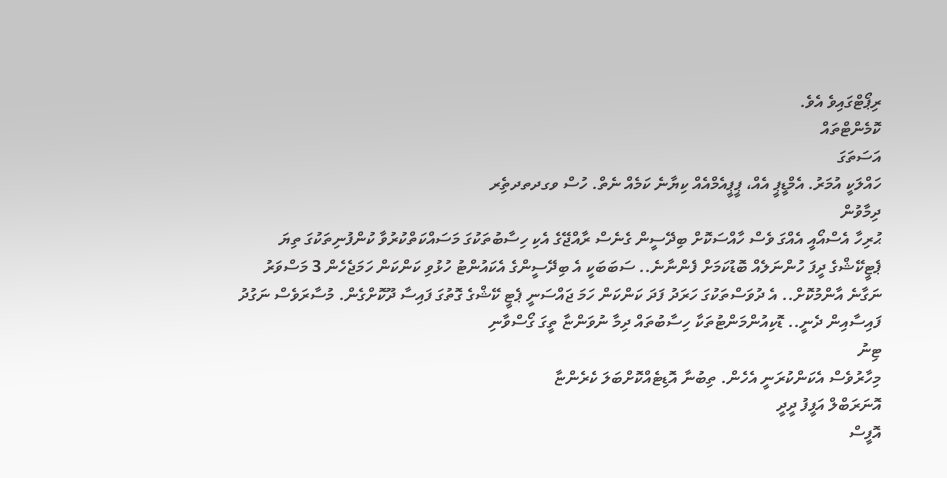ރިޕޯޓްގައިވެ އެވެ.
ކޮމެންޓްތައް
އަސަތަގަ
ހައްލަކީ އުމަރު. އެމްޑީޕީ އެއް، ޕީޕީއެމްއެއް ކިޔާނެ ކަމެއް ނެތް. ހުސް ވގދތދތިެރ
ދިމާވުން
ޙުރިހާ އެސްއޯއީ އެއްގަ ވެސް ހާއްސަކޮށް ބިދޭސީން ގެނެސް ރާއްޖޭގެ އެކި ހިސާބުތަކުގަ މަސައްކަތްކުރުވާ ކުންފުނިތަކުގަ ތިޔަ ޕެޓީކޭޝްގެ ދީފަ ހުންނަލެއް ބޮޑުކަމަށް ފެންނާނެ.. ސަބަބަކީ އެ ބިދޭސީންގެ އެކައުންޓު ހުޅުވި ކަންކަން ހަމަޖެހެން 3 މަސްވަރު ނަގާނެ އާންމުކޮށް.. އެ ދުވަސްތަކުގަ ހަރަދު ފަދަ ކަންކަން ހަމަ ޖައްސަނީ ޕެޓީ ކޭޝްގެ ގޮތުގަ ފައިސާ ދޫކޮށްގެން. މުސާރަވެސް ނަގުދު ފައިސާއިން ދެނީ.. ޑޮކިއުންމަންޓުތަކާ ހިސާބުތައް ދިމާ ނުވަންޏާ ތީގަ ގޯސްވާނި
ޓިނު
މިހާރުވެސް އެކަންކުރަނީ އެހެން. ތިބުނާ އޮޑިޓެއްކޮށްބަލަ ކެރެންޏާ
އޮނަރަބްލް އަފީފު ދީދީ
އޮފީސް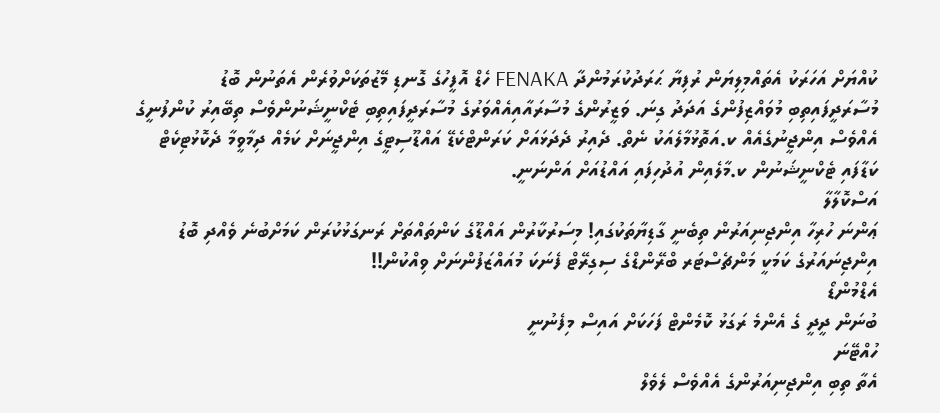ކުއްޔަށް އަހަރަކު އެތައްމިލިޔަން ރުފިޔާ ޙަރަދުކުރަމުންދާ FENAKA ހެޑް އޮފީހުގެ ގޮނޑި މޭޒުތަކަށްވުރެން އެތަނުން ބޮޑު މުސާރަދީފައިތިބި މުވައްޒިފުންގެ އަދަދު ގިނަ. ވަޒީރުންގެ މުސާރައާއިއެއްވަރުގެ މުސާރަދީފައިތިބި ޓެކްނީޝަނުންވެސް ތިބޭއިރު ކުންފުނީގެ އެއްވެސް އިންޖީނުގެއެއް ކ.އަތޮޅުމާލެއަކު ނެތް. ދެއިރު ދެދަޅައަށް ކަރަންޓްކެޑޭ އައްޑޫސިޓީގެ އިންޖީނަށް ކަމެއް ދިމާވީމާ ދެކޮޅުޓިކެޓް ކަޑާފައި ޓެކްނީޝަނުން ކ.މާލެއިން އުދުހިފައި އައްޑުއަށް އަންނަނީ.
އަސްކޮލާލާ
ޢަންނަ ހުރިހާ އިންޖިނިއަރުން ތިބެނީ ގާޑިޔާތަކުގައި! މިސަރުކާރުން އައްޑޫގެ ކަންތައްތަށް ރަނގަޅުކުރަން ކަމަށްބުނެ ވެއްދި ބޮޑު އިންޖިނައަރުގެ ކަމަކީ މަންޗެސްޓަރ ބްރޭންޑްގެ ސިގިރޭޓް ފެނަކަ މުއައްޒަފުންނަށް ވިއްކުން!!
އެޑްމުންޑޯ
ބުނަން ދީދީ ގެ އެންމެ ރަގަޅު ކޮމެންޓް ފަހަކަށް އައިސް މިފެނުނީ
ހުއްޓޭނަ
އެތާ ތިބި އިންޖިނިއަރުންގެ އެއްވެސް ލެވެލް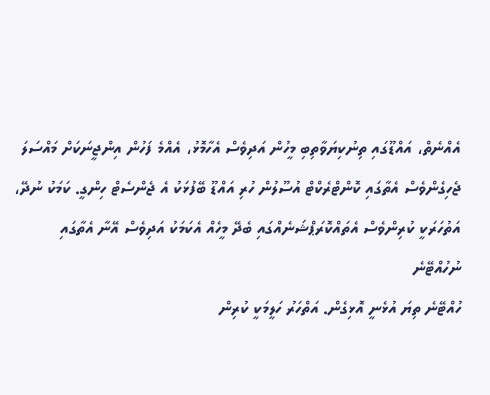އެއްނެތް، އައްޑޫގައި ތިނުކިޔަވާތިބި މީހުން އަދިވެސް އެހާމޮޅު، އެއްމެ ފަހުން އިންޖީނަކަށް މައްސަލަ ޖެހިގެންވެސް އެތާގައި ކޮންޓްރެކްޓް އުސޫލުން ހުރި އައްޑޫ ބޭފުޅަކު އެ ޖެންސެޓް ހިންގީ. ކަމަކު ނުދޭ، އަތުހަރަކީ ކުރިންވެސް އެތައްކޮރަޕްޝަނެއްގައި ބެދޭ މީހެއް އެކަމަކު އަދިވެސް އޭނާ އެތާގައި
ނުހުއްޓޭނެ
ހުއްޓޭނެ ތިޔަ އުޅެނީ އޮޅިގެން. އަތްހަރު ހަލީމަކީ ކުރިން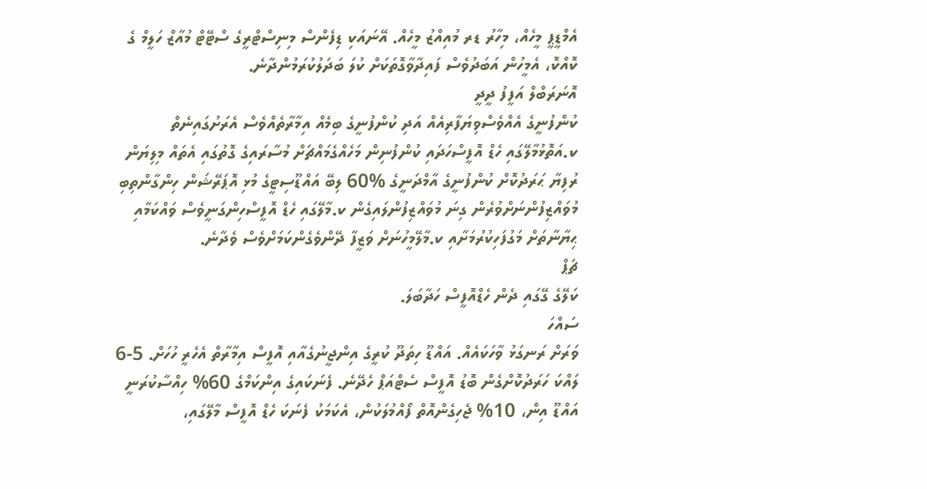އެމްޑީޕީ މީހެއް، މިހާރު ޑރ މުއިއްޒު މީހެއް. އޭނައަކި ޑިފެންސް މިނިސްޓްރީގެ ސްޓޭޓް މުއާޒް ހަލީމް ގެ ކޮއްކޮ، އެމީހުން އަބަދުވެސް ފައިދާވާގޮތަކަށް ކުލަ ބަދަލުކުރަމުންދާނެ.
އޮނަރަބްލް އަފީފު ދީދީ
ކުންފުނީގެ އެއްވެސްވިޔަފާރިއެއް އަދި ކުންފުނީގެ ބިމެއް އިމާރާތެއްވެސް އެރަށުގައިނެތް ކ.އަތޮޅުމާލޭގައި ހެޑް އޮފީސްހަދައި ކުންފުނިން މަހެއްގެމައްޗަށް މުސާރައިގެ ގޮތުގައި އެތައް މިލިޔަން ރުފިޔާ ޙަރަދުކޮށް ކުންފުނީގެ އާމްދަނީގެ %60 ލިބޭ އައްޑޫސިޓީގެ މުޅި އޮޕަރޭޝަން ހިންގާންތިބި މުވައްޒިފުންނަށްވުރެން ގިނަ މުވައްޒިފުންލައިގެން ކ.މާލޭގައި ހެޑް އޮފީސްހިންގަނީވެސް ވައްކަމާއި ޙިޔާނާތަށް މަގުފަހިކުރުމަށާއި ކ.މާލޭމީހުނަށް ވަޒީފާ ދޭންވެގެންކަމަށްވެސް ވެދާނެ.
ޗަޕް
ކަލޭގެ ގޭގައި ދެން ހެޑްއޮފީސް ހަދާބަލަ.
ސައްހަ
ވަރަށް ރަނގަޅު ވާހަކައެއް. އައްޑޫ ހިތަދޫ ކުރީގެ އިންޖީނުގެއާއި އޮފީސް އިމާރާތް އެހެރީ ހުހަށް. 5-6 ލައްކަ ހަރަދުކޮށްގެން ބޮޑު އޮފީސް ސެޓްއަޕް ހެދޭނެ. ފެނަކައިގެ އިންކަމްގެ 60% ހިއްސާކުރަނީ އައްޑޫ އިން، 10% ޖެހިގެންއޮތް ފޯއްމުލަކުން، އެކަމަކު ފެނަކަ ހެޑް އޮފީސް މާލޭގައި،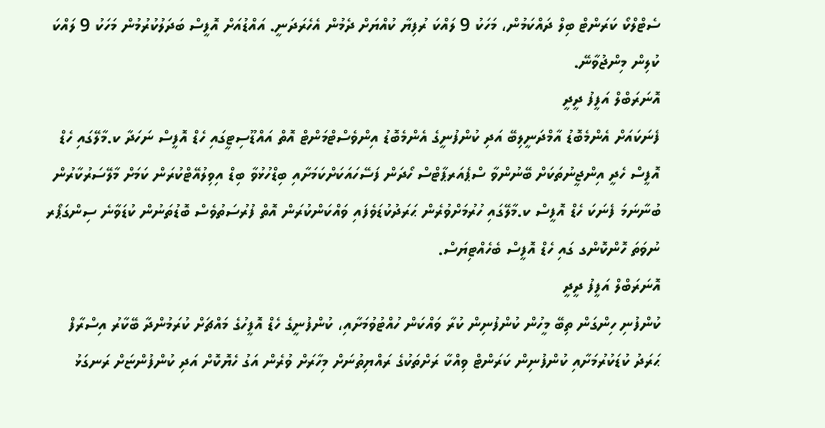ސެޓްލްކޯ ކަރަންޓް ބިލް ދައްކަމުން، މަހަކު 9 ލައްކަ ރުފިޔާ ކުއްޔަށް ދެމުން އެހެރަދަނީ. އައްޑުއަށް އޮފީސް ބަދަލުކުރުމުން މަހަކު 9 ލައްކަ ކުލިން މިންޖުވާނޭ.
އޮނަރަބްލް އަފީފު ދީދީ
ފެނަކައަށް އެންމެބޮޑު އާމްދަނީލިބޭ އަދި ކުންފުނީގެ އެންމެބޮޑު އިންވެސްޓްމަންޓް އޮތް އައްޑޫސިޓީގައި ހެޑް އޮފީސް ނަހަދާ ކ.މާލޭގައި ހެޑް އޮފީސް ހެދީ އިންޖީނުތަކަށް ބޭނުންވާ ސްޕެއަރޕާޓްސް ހޯދަން ފަސޭހައަކަށްކަމަށާއި ބިޑްހުޅުވާ ބިޑް އިވިލުއޭޓްކުރަން ކަމަށް މާލޭސަރުކާރުން ބުނާނަމަ ފެނަކަ ހެޑް އޮފީސް ކ.މާލޭގައި ހުރުމަށްވުރެން ޙަރަދުކުޑަވެފައި ވައްކަންކުރަން އޮތް ފުރުސަތުވެސް ބޮޑުތަނުން ކުޑަވާނެ ސިންގަޕޯރ ނުވަތަ ހޮންކޮންގ ގައި ހެޑް އޮފީސް ބެހެއްޓިޔަސް.
އޮނަރަބްލް އަފީފު ދީދީ
ކުންފުނި ހިންގަން ތިބޭ މީހުން ކުންފުނިން ކުރާ ވައްކަން ހުއްޓުވުމަށާއި، ކުންފުނީގެ ހެޑް އޮފީހުގެ މައްޗަށް ކުރަމުންދާ ބޭކާރު އިސްރާފް ޙަރަދު ކުޑަކުރުމަށާއި ކުންފުނިން ކަރަންޓް ވިއްކާ ރަށްތަކުގެ ރައްޔިތުނަށް މިހާރަށް ވުރެން އަގު ހެޔޮކޮށް އަދި ކުންފުންޏަށް ރަނގަޅު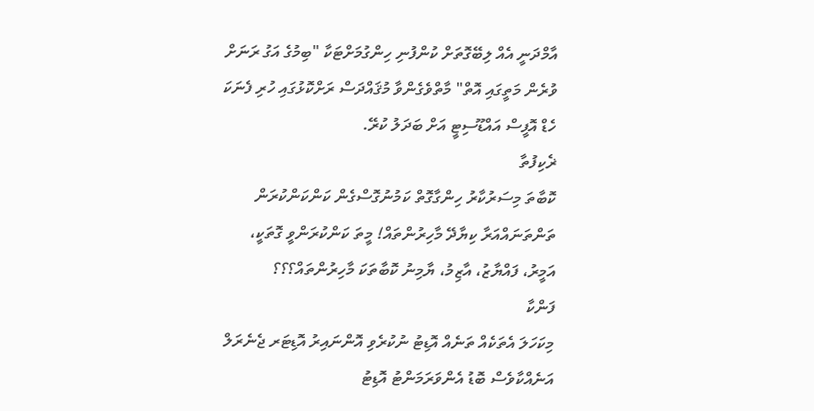އާމްދަނީ އެއް ލިބޭގޮތަށް ކުންފުނި ހިންގުމަށްޓަކާ "ބިމުގެ އަގު ރަނަށް ވުރެން މަތީގައި އޮތް" މާތްވެގެންވާ މުޤައްދަސް ރަށްކޮޅުގައި ހުރި ފެނަކަ ހެޑް އޮފީސް އައްޑޫސިޓީ އަށް ބަދަލު ކުރޭ.
ޜެކިފުތާ
ކޮބާތަ މިސަރުކާރު ހިންގާގޮތް ކަމުނުގޮސްގެން ކަންކަންކުރަން ތަންތަނައްއަރާ ކިޔާދޭ މާހިރުންތައް! މީތަ ކަންކުރަންވީ ގޮތަކީ، އަމީރު، ފައްޔާޒު، އާޒިމު، ޔާމިނު ކޮބާތަކަ މާހިރުންތައް؟؟؟
ފަންކާ
މިކަހަލަ އެތަކެއް ތަނެއް އޮޑިޓު ނުކުރެވި އޮންނައިރު އޮޑިޓަރ ޖެނެރަލް އަނެއްކާވެސް ބޮޑު އެންވަރަމަންޓު އޮޑިޓު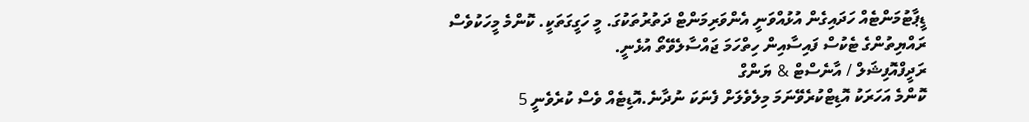ޑީޕާޓުމަންޓެއް ހަދައިގެން އުޅުއްވަނީ އެންވަރިމަންޓް ދަތުރުތަކުގަ. މީ ހަގީގަތަކީ. ކޮންމެ މީހަކުވެސް ރައްޔިތުންގެ ޓެކުސް ފައިސާއިން ހިތްހަމަ ޖައްސާލެވޭތޯ އުޅެނީ.
ރަދީފްއޮފިޝަލް / އާނެސްޓް & ޔަންގް
ކޮންމެ އަހަރަކު އޮޑިޓްކުރެވޭނަމަ މިލެވެލަށް ފެނަކަ ނުދާނެ.އޮޑިޓެއް ވެސް ކުރެވެނީ 5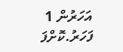އަހަރުން 1 ފަހަރު.ކޮށްފަ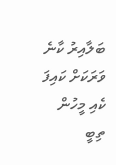ބަލާއިރު ކާނެ ވަރަކަށް ކައިފަ ކެއި މީހުން ތިބީ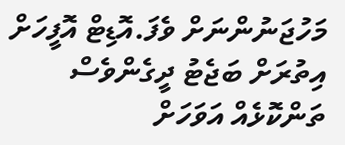މަހުޖަނުންނަށް ވެފަ.އޮޑިޓް އޮފީހަށް އިތުރަށް ބަޖެޓު ދީގެންވެސް ތަންކޮޅެއް އަވަހަށް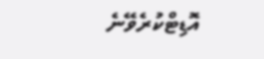އޮޑިޓްކުރެވޭނެ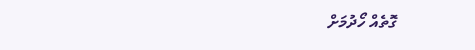ގޮތެއް ހޯދުމަށް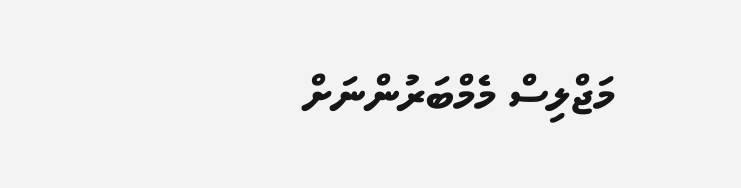މަޖްލިސް މެމްބަރުންނަށް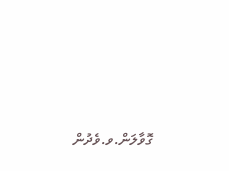ގޮވާލަން.ވ.ވެދުން